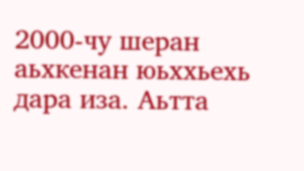2000-чу шеран аьхкенан юьххьехь дара иза. Аьтта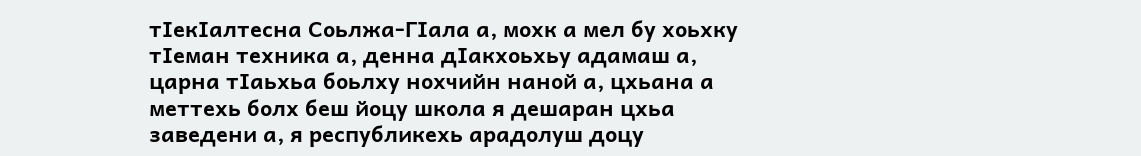тIекIалтесна Соьлжа-ГIала а, мохк а мел бу хоьхку тIеман техника а, денна дIакхоьхьу адамаш а, царна тIаьхьа боьлху нохчийн наной а, цхьана а меттехь болх беш йоцу школа я дешаран цхьа заведени а, я республикехь арадолуш доцу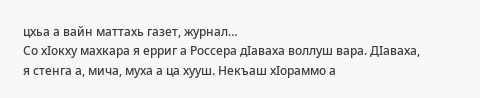цхьа а вайн маттахь газет, журнал…
Со хIокху махкара я ерриг а Россера дIаваха воллуш вара. ДIаваха, я стенга а, мича, муха а ца хууш. Некъаш хIораммо а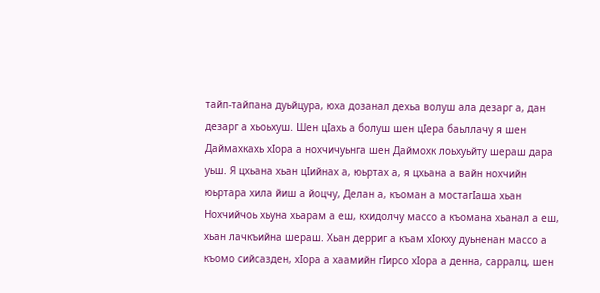тайп-тайпана дуьйцура, юха дозанал дехьа волуш ала дезарг а, дан дезарг а хьоьхуш. Шен цIахь а болуш шен цIера баьллачу я шен Даймахкахь хIора а нохчичуьнга шен Даймохк лоьхуьйту шераш дара уьш. Я цхьана хьан цIийнах а, юьртах а, я цхьана а вайн нохчийн юьртара хила йиш а йоцчу, Делан а, къоман а мостагIаша хьан Нохчийчоь хьуна хьарам а еш, кхидолчу массо а къомана хьанал а еш, хьан лачкъийна шераш. Хьан дерриг а къам хIокху дуьненан массо а къомо сийсазден, хIора а хаамийн гIирсо хIора а денна, сарралц, шен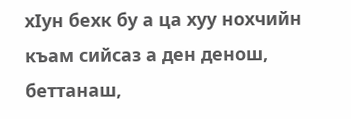хIун бехк бу а ца хуу нохчийн къам сийсаз а ден денош, беттанаш,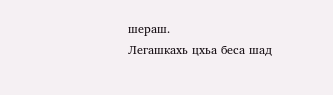шераш.
Легашкахь цхьа беса шад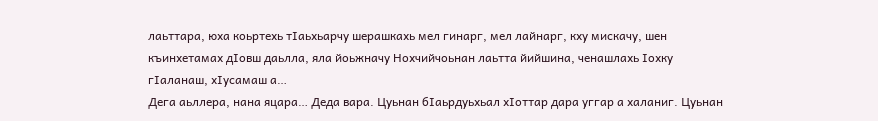лаьттара, юха коьртехь тIаьхьарчу шерашкахь мел гинарг, мел лайнарг, кху мискачу, шен къинхетамах дIовш даьлла, яла йоьжначу Нохчийчоьнан лаьтта йийшина, ченашлахь Iохку гIаланаш, хIусамаш а…
Дега аьллера, нана яцара… Деда вара. Цуьнан бIаьрдуьхьал хIоттар дара уггар а халаниг. Цуьнан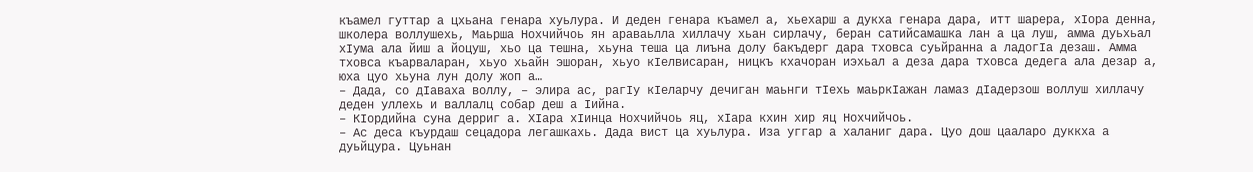къамел гуттар а цхьана генара хуьлура. И деден генара къамел а, хьехарш а дукха генара дара, итт шарера, хIора денна, школера воллушехь, Маьрша Нохчийчоь ян араваьлла хиллачу хьан сирлачу, беран сатийсамашка лан а ца луш, амма дуьхьал хIума ала йиш а йоцуш, хьо ца тешна, хьуна теша ца лиъна долу бакъдерг дара тховса суьйранна а ладогIа дезаш. Амма тховса къарваларан, хьуо хьайн эшоран, хьуо кIелвисаран, ницкъ кхачоран иэхьал а деза дара тховса дедега ала дезар а, юха цуо хьуна лун долу жоп а…
– Дада, со дIаваха воллу, – элира ас, рагIу кIеларчу дечиган маьнги тIехь маьркIажан ламаз дIадерзош воллуш хиллачу деден уллехь и валлалц собар деш а Iийна.
– КIордийна суна дерриг а. ХIара хIинца Нохчийчоь яц, хIара кхин хир яц Нохчийчоь.
– Ас деса къурдаш сецадора легашкахь. Дада вист ца хуьлура. Иза уггар а халаниг дара. Цуо дош цааларо дуккха а дуьйцура. Цуьнан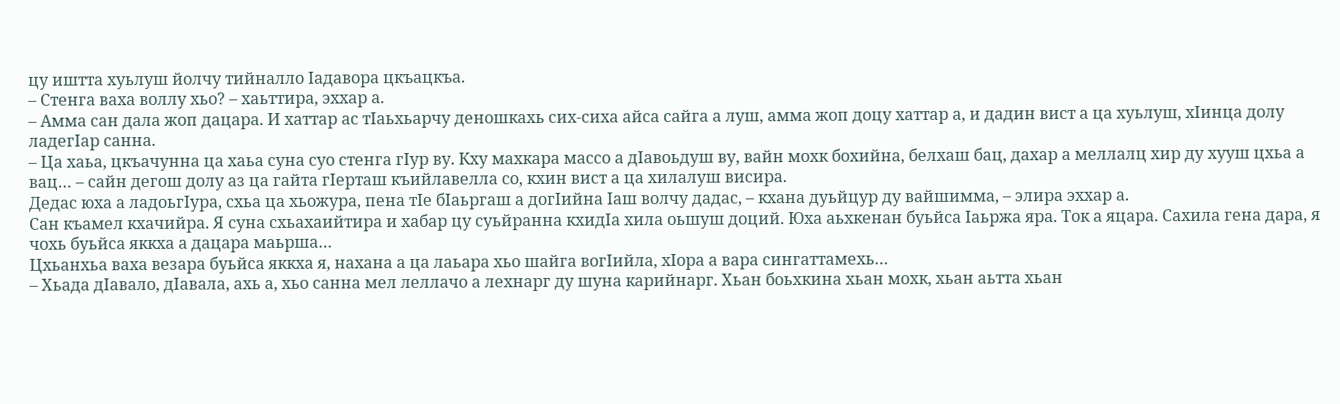цу иштта хуьлуш йолчу тийналло Iадавора цкъацкъа.
– Стенга ваха воллу хьо? – хаьттира, эххар а.
– Амма сан дала жоп дацара. И хаттар ас тIаьхьарчу деношкахь сих-сиха айса сайга а луш, амма жоп доцу хаттар а, и дадин вист а ца хуьлуш, хIинца долу ладегIар санна.
– Ца хаьа, цкъачунна ца хаьа суна суо стенга гIур ву. Кху махкара массо а дIавоьдуш ву, вайн мохк бохийна, белхаш бац, дахар а меллалц хир ду хууш цхьа а вац… – сайн дегош долу аз ца гайта гIерташ къийлавелла со, кхин вист а ца хилалуш висира.
Дедас юха а ладоьгIура, схьа ца хьожура, пена тIе бIаьргаш а догIийна Iаш волчу дадас, – кхана дуьйцур ду вайшимма, – элира эххар а.
Сан къамел кхачийра. Я суна схьахаийтира и хабар цу суьйранна кхидIа хила оьшуш доций. Юха аьхкенан буьйса Iаьржа яра. Ток а яцара. Сахила гена дара, я чохь буьйса яккха а дацара маьрша…
Цхьанхьа ваха везара буьйса яккха я, нахана а ца лаьара хьо шайга вогIийла, хIора а вара сингаттамехь…
– Хьада дIавало, дIавала, ахь а, хьо санна мел леллачо а лехнарг ду шуна карийнарг. Хьан боьхкина хьан мохк, хьан аьтта хьан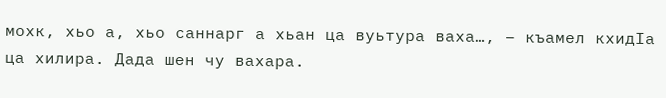мохк, хьо а, хьо саннарг а хьан ца вуьтура ваха…, – къамел кхидIа ца хилира. Дада шен чу вахара.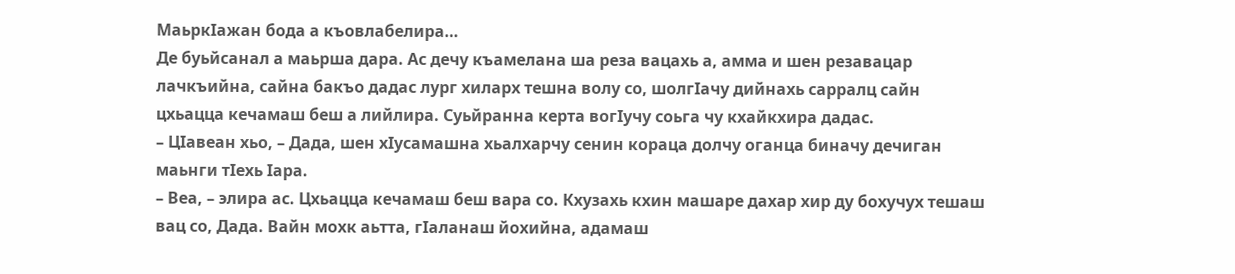МаьркIажан бода а къовлабелира…
Де буьйсанал а маьрша дара. Ас дечу къамелана ша реза вацахь а, амма и шен резавацар лачкъийна, сайна бакъо дадас лург хиларх тешна волу со, шолгIачу дийнахь сарралц сайн цхьацца кечамаш беш а лийлира. Суьйранна керта вогIучу соьга чу кхайкхира дадас.
– ЦIавеан хьо, – Дада, шен хIусамашна хьалхарчу сенин кораца долчу оганца биначу дечиган маьнги тIехь Iара.
– Веа, – элира ас. Цхьацца кечамаш беш вара со. Кхузахь кхин машаре дахар хир ду бохучух тешаш вац со, Дада. Вайн мохк аьтта, гIаланаш йохийна, адамаш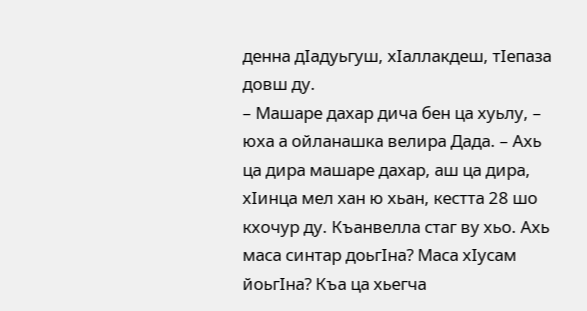денна дIадуьгуш, хIаллакдеш, тIепаза довш ду.
– Машаре дахар дича бен ца хуьлу, – юха а ойланашка велира Дада. – Ахь ца дира машаре дахар, аш ца дира, хIинца мел хан ю хьан, кестта 28 шо кхочур ду. Къанвелла стаг ву хьо. Ахь маса синтар доьгIна? Маса хIусам йоьгIна? Къа ца хьегча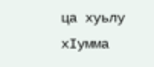ца хуьлу хIумма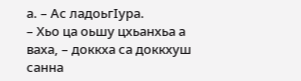а. – Ас ладоьгIура.
– Хьо ца оьшу цхьанхьа а ваха, – доккха са доккхуш санна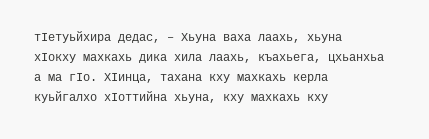тIетуьйхира дедас, – Хьуна ваха лаахь, хьуна хIокху махкахь дика хила лаахь, къахьега, цхьанхьа а ма гIо. ХIинца, тахана кху махкахь керла куьйгалхо хIоттийна хьуна, кху махкахь кху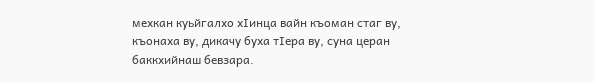мехкан куьйгалхо хIинца вайн къоман стаг ву, къонаха ву, дикачу буха тIера ву, суна церан баккхийнаш бевзара.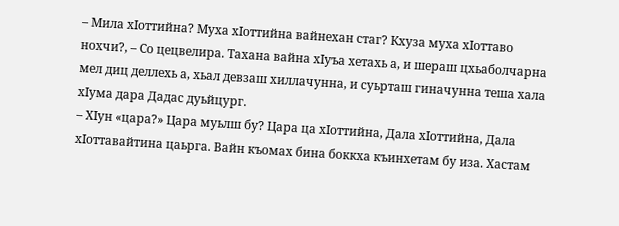– Мила хIоттийна? Муха хIоттийна вайнехан стаг? Кхуза муха хIоттаво нохчи?, – Со цецвелира. Тахана вайна хIуъа хетахь а, и шераш цхьаболчарна мел диц деллехь а, хьал девзаш хиллачунна, и суьрташ гиначунна теша хала хIума дара Дадас дуьйцург.
– ХIун «цара?» Цара муьлш бу? Цара ца хIоттийна, Дала хIоттийна, Дала хIоттавайтина цаьрга. Вайн къомах бина боккха къинхетам бу иза. Хастам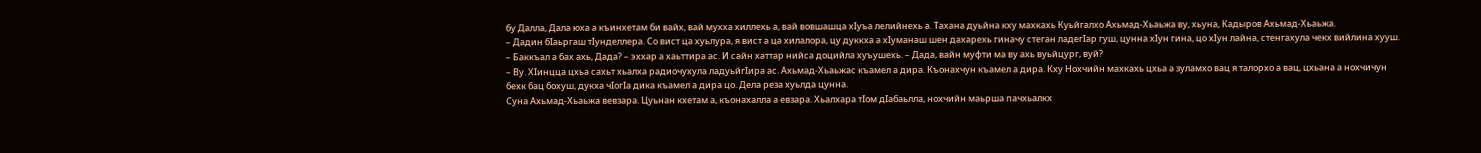бу Далла, Дала юха а къинхетам би вайх, вай мухха хиллехь а, вай вовшашца хIуъа лелийнехь а. Тахана дуьйна кху махкахь Куьйгалхо Ахьмад-Хьаьжа ву, хьуна, Кадыров Ахьмад-Хьаьжа.
– Дадин бIаьргаш тIунделлера. Со вист ца хуьлура, я вист а ца хилалора, цу дуккха а хIуманаш шен дахарехь гиначу стеган ладегIар гуш, цунна хIун гина, цо хIун лайна, стенгахула чекх вийлина хууш.
– Баккъал а бах ахь, Дада? – эххар а хаьттира ас. И сайн хаттар нийса доцийла хуъушехь. – Дада, вайн муфти ма ву ахь вуьйцург, вуй?
– Ву. ХIинцца цхьа сахьт хьалха радиочухула ладуьйгIира ас. Ахьмад-Хьаьжас къамел а дира. Къонахчун къамел а дира. Кху Нохчийн махкахь цхьа а зуламхо вац я талорхо а вац, цхьана а нохчичун бехк бац бохуш, дукха чIогIа дика къамел а дира цо. Дела реза хуьлда цунна.
Суна Ахьмад-Хьаьжа вевзара. Цуьнан кхетам а, къонахалла а евзара. Хьалхара тIом дIабаьлла, нохчийн маьрша пачхьалкх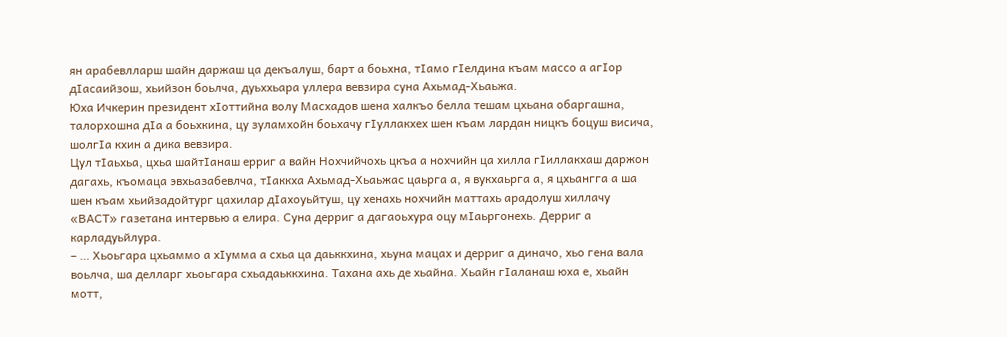ян арабевлларш шайн даржаш ца декъалуш, барт а боьхна, тIамо гIелдина къам массо а агIор дIасаийзош, хьийзон боьлча, дуьххьара уллера вевзира суна Ахьмад-Хьаьжа.
Юха Ичкерин президент хIоттийна волу Масхадов шена халкъо белла тешам цхьана обаргашна, талорхошна дIа а боьхкина, цу зуламхойн боьхачу гIуллакхех шен къам лардан ницкъ боцуш висича, шолгIа кхин а дика вевзира.
Цул тIаьхьа, цхьа шайтIанаш ерриг а вайн Нохчийчохь цкъа а нохчийн ца хилла гIиллакхаш даржон дагахь, къомаца эвхьазабевлча, тIаккха Ахьмад-Хьаьжас цаьрга а, я вукхаьрга а, я цхьангга а ша шен къам хьийзадойтург цахилар дIахоуьйтуш, цу хенахь нохчийн маттахь арадолуш хиллачу «ВАСТ» газетана интервью а елира. Суна дерриг а дагаоьхура оцу мIаьргонехь. Дерриг а карладуьйлура.
– … Хьоьгара цхьаммо а хIумма а схьа ца даьккхина, хьуна мацах и дерриг а диначо, хьо гена вала воьлча, ша делларг хьоьгара схьадаьккхина. Тахана ахь де хьайна. Хьайн гIаланаш юха е, хьайн мотт,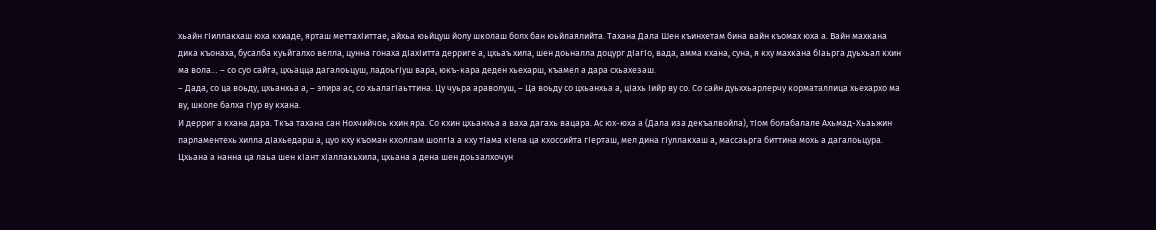хьайн гIиллакхаш юха кхиаде, ярташ меттахIиттае, айхьа юьйцуш йолу школаш болх бан юьйлаялийта. Тахана Дала Шен къинхетам бина вайн къомах юха а. Вайн махкана дика къонаха, бусалба куьйгалхо велла, цунна гонаха дIахIитта дерриге а, цхьаъ хила, шен доьналла доцург дIагIо, вада, амма кхана, суна, я кху махкана бIаьрга дуьхьал кхин ма вола… – со суо сайга, цхьацца дагалоьцуш, ладоьгIуш вара, юкъ-кара деден хьехарш, къамел а дара схьахезаш.
– Дада, со ца воьду, цхьанхьа а, – элира ас, со хьалагIаьттина. Цу чуьра араволуш, – Ца воьду со цхьанхьа а, цIахь Iийр ву со. Со сайн дуьххьарлерчу корматаллица хьехархо ма ву, школе балха гIур ву кхана.
И дерриг а кхана дара. Ткъа тахана сан Нохчийчоь кхин яра. Со кхин цхьанхьа а ваха дагахь вацара. Ас юх-юха а (Дала иза декъалвойла), тIом болабалале Ахьмад-Хьаьжин парламентехь хилла дIахьедарш а, цуо кху къоман кхоллам шолгIа а кху тIама кIела ца кхоссийта гIерташ, мел дина гIуллакхаш а, массаьрга биттина мохь а дагалоьцура.
Цхьана а нанна ца лаьа шен кIант хIаллакьхила, цхьана а дена шен доьзалхочун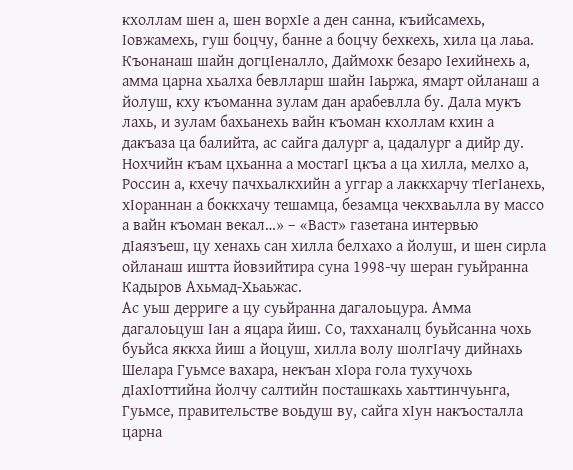кхоллам шен а, шен ворхIе а ден санна, къийсамехь, Iовжамехь, гуш боцчу, банне а боцчу бехкехь, хила ца лаьа. Къонанаш шайн догцIеналло, Даймохк безаро Iехийнехь а, амма царна хьалха бевлларш шайн Iаьржа, ямарт ойланаш а йолуш, кху къоманна зулам дан арабевлла бу. Дала мукъ лахь, и зулам бахьанехь вайн къоман кхоллам кхин а дакъаза ца балийта, ас сайга далург а, цадалург а дийр ду. Нохчийн къам цхьанна а мостагI цкъа а ца хилла, мелхо а, Россин а, кхечу пачхьалкхийн а уггар а лаккхарчу тIегIанехь, хIораннан а боккхачу тешамца, безамца чекхваьлла ву массо а вайн къоман векал…» – «Васт» газетана интервью дIаязъеш, цу хенахь сан хилла белхахо а йолуш, и шен сирла ойланаш иштта йовзийтира суна 1998-чу шеран гуьйранна Кадыров Ахьмад-Хьаьжас.
Ас уьш дерриге а цу суьйранна дагалоьцура. Амма дагалоьцуш Iан а яцара йиш. Со, тахханалц буьйсанна чохь буьйса яккха йиш а йоцуш, хилла волу шолгIачу дийнахь Шелара Гуьмсе вахара, некъан хIора гола тухучохь дIахIоттийна йолчу салтийн посташкахь хаьттинчуьнга, Гуьмсе, правительстве воьдуш ву, сайга хIун накъосталла царна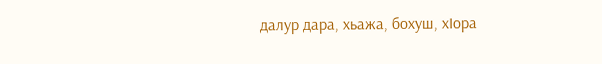далур дара, хьажа, бохуш, хIора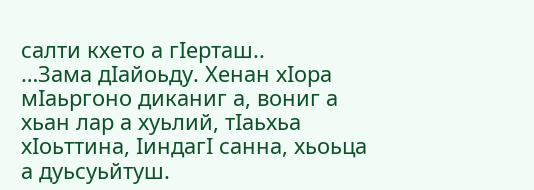салти кхето а гIерташ..
…Зама дIайоьду. Хенан хIора мIаьргоно диканиг а, вониг а хьан лар а хуьлий, тIаьхьа хIоьттина, IиндагI санна, хьоьца а дуьсуьйтуш.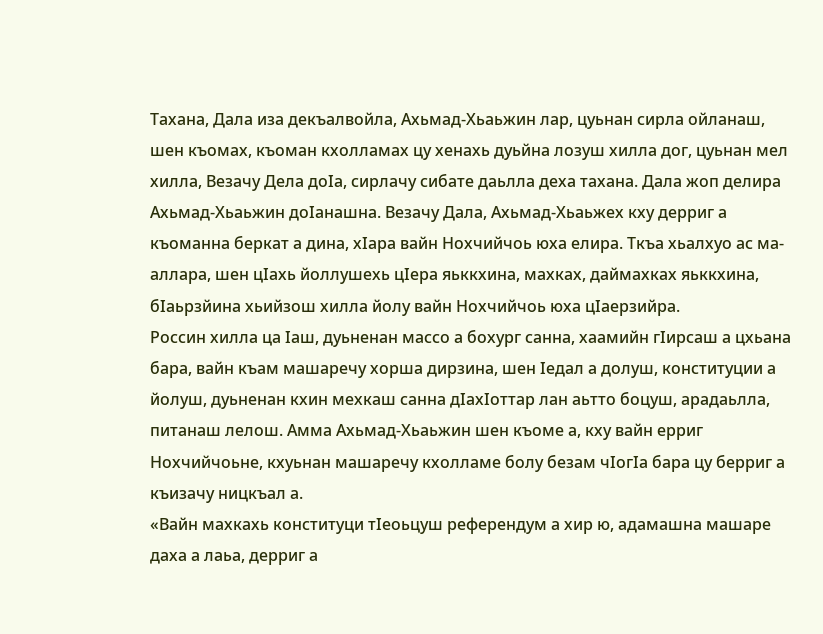Тахана, Дала иза декъалвойла, Ахьмад-Хьаьжин лар, цуьнан сирла ойланаш, шен къомах, къоман кхолламах цу хенахь дуьйна лозуш хилла дог, цуьнан мел хилла, Везачу Дела доIа, сирлачу сибате даьлла деха тахана. Дала жоп делира Ахьмад-Хьаьжин доIанашна. Везачу Дала, Ахьмад-Хьаьжех кху дерриг а къоманна беркат а дина, хIара вайн Нохчийчоь юха елира. Ткъа хьалхуо ас ма-аллара, шен цIахь йоллушехь цIера яьккхина, махках, даймахках яьккхина, бIаьрзйина хьийзош хилла йолу вайн Нохчийчоь юха цIаерзийра.
Россин хилла ца Iаш, дуьненан массо а бохург санна, хаамийн гIирсаш а цхьана бара, вайн къам машаречу хорша дирзина, шен Iедал а долуш, конституции а йолуш, дуьненан кхин мехкаш санна дIахIоттар лан аьтто боцуш, арадаьлла, питанаш лелош. Амма Ахьмад-Хьаьжин шен къоме а, кху вайн ерриг Нохчийчоьне, кхуьнан машаречу кхолламе болу безам чIогIа бара цу берриг а къизачу ницкъал а.
«Вайн махкахь конституци тIеоьцуш референдум а хир ю, адамашна машаре даха а лаьа, дерриг а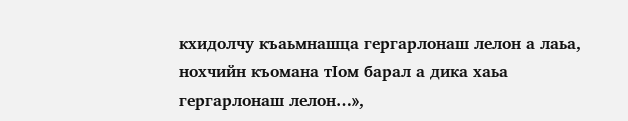кхидолчу къаьмнашца гергарлонаш лелон а лаьа, нохчийн къомана тIом барал а дика хаьа гергарлонаш лелон…»,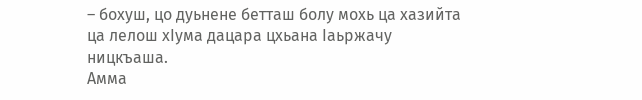– бохуш, цо дуьнене бетташ болу мохь ца хазийта ца лелош хIума дацара цхьана Iаьржачу ницкъаша.
Амма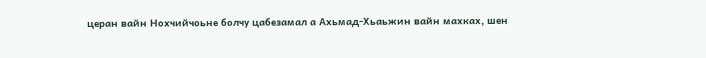церан вайн Нохчийчоьне болчу цабезамал а Ахьмад-Хьаьжин вайн махках, шен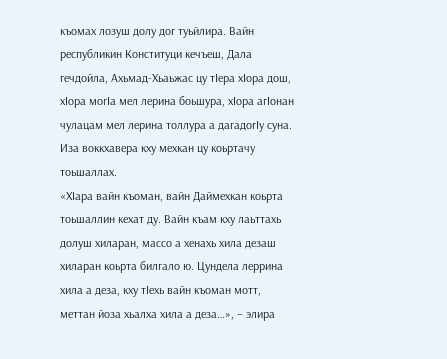къомах лозуш долу дог туьйлира. Вайн республикин Конституци кечъеш, Дала гечдойла, Ахьмад-Хьаьжас цу тIера хIора дош, хIора могIа мел лерина боьшура, хIора агIонан чулацам мел лерина толлура а дагадогIу суна. Иза воккхавера кху мехкан цу коьртачу тоьшаллах.
«ХIара вайн къоман, вайн Даймехкан коьрта тоьшаллин кехат ду. Вайн къам кху лаьттахь долуш хиларан, массо а хенахь хила дезаш хиларан коьрта билгало ю. Цундела леррина хила а деза, кху тIехь вайн къоман мотт, меттан йоза хьалха хила а деза…», – элира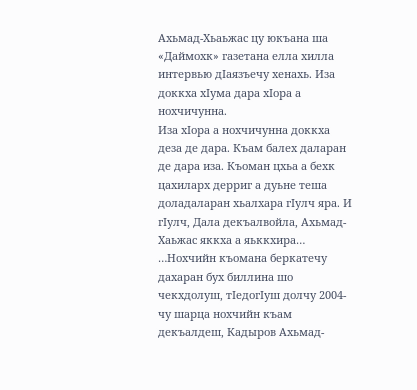Ахьмад-Хьаьжас цу юкъана ша «Даймохк» газетана елла хилла интервью дIаязъечу хенахь. Иза доккха хIума дара хIора а нохчичунна.
Иза хIора а нохчичунна доккха деза де дара. Къам балех даларан де дара иза. Къоман цхьа а бехк цахиларх дерриг а дуьне теша доладаларан хьалхара гIулч яра. И гIулч, Дала декъалвойла, Ахьмад-Хаьжас яккха а яьккхира…
…Нохчийн къомана беркатечу дахаран бух биллина шо чекхдолуш, тIедогIуш долчу 2004-чу шарца нохчийн къам декъалдеш, Кадыров Ахьмад-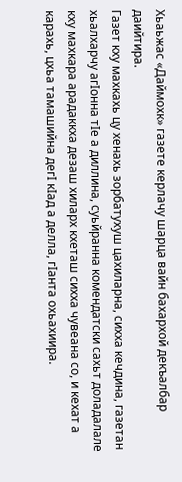Хьаьжас «Даймохк» газете керлачу шарца вайн бахархой декъалбар даийтира.
Газет кху махкахь цу хенахь зорбатухуш цахиларна, сихха кечдина, газетан хьалхарчу агIонна тIе а диллина, суьйранна комендатски сахьт доладалале кху махкара арадаккха дезаш хиларх кхеташ сихха чувеана со, и кехат а карахь, цхьа тамашийна дегI кIад а делла, гIанта охьахиира.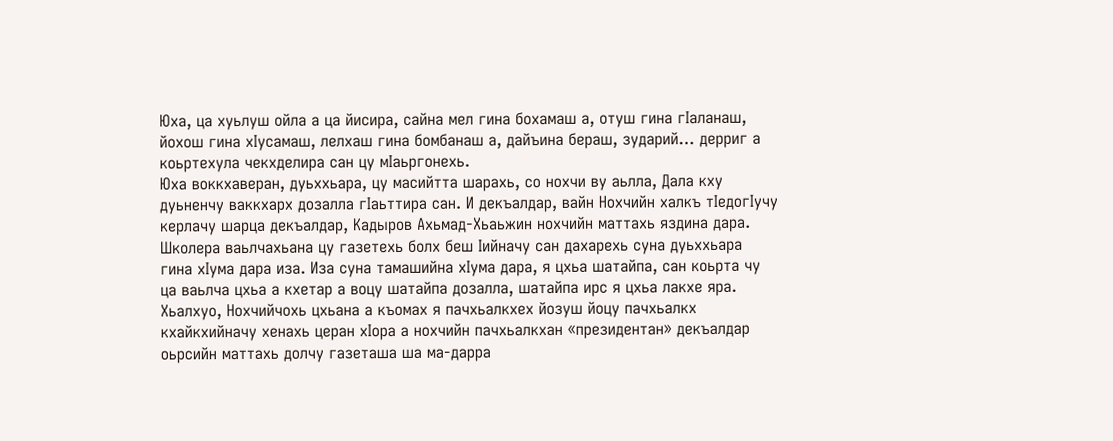Юха, ца хуьлуш ойла а ца йисира, сайна мел гина бохамаш а, отуш гина гIаланаш, йохош гина хIусамаш, лелхаш гина бомбанаш а, дайъина бераш, зударий… дерриг а коьртехула чекхделира сан цу мIаьргонехь.
Юха воккхаверан, дуьххьара, цу масийтта шарахь, со нохчи ву аьлла, Дала кху дуьненчу ваккхарх дозалла гIаьттира сан. И декъалдар, вайн Нохчийн халкъ тIедогIучу керлачу шарца декъалдар, Кадыров Ахьмад-Хьаьжин нохчийн маттахь яздина дара.
Школера ваьлчахьана цу газетехь болх беш Iийначу сан дахарехь суна дуьххьара гина хIума дара иза. Иза суна тамашийна хIума дара, я цхьа шатайпа, сан коьрта чу ца ваьлча цхьа а кхетар а воцу шатайпа дозалла, шатайпа ирс я цхьа лакхе яра.
Хьалхуо, Нохчийчохь цхьана а къомах я пачхьалкхех йозуш йоцу пачхьалкх кхайкхийначу хенахь церан хIора а нохчийн пачхьалкхан «президентан» декъалдар оьрсийн маттахь долчу газеташа ша ма-дарра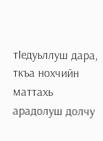тIедуьллуш дара, ткъа нохчийн маттахь арадолуш долчу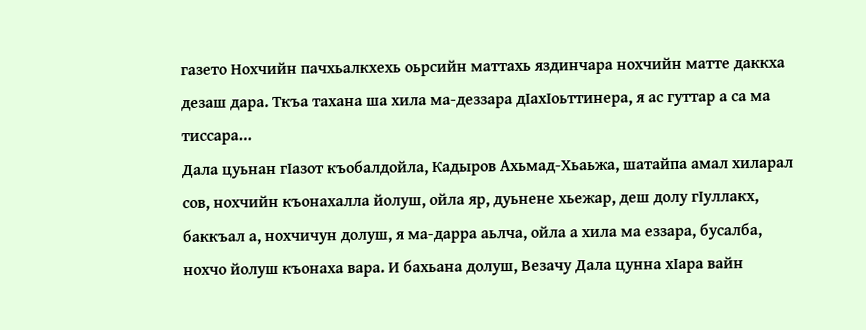газето Нохчийн пачхьалкхехь оьрсийн маттахь яздинчара нохчийн матте даккха дезаш дара. Ткъа тахана ша хила ма-деззара дIахIоьттинера, я ас гуттар а са ма тиссара…
Дала цуьнан гIазот къобалдойла, Кадыров Ахьмад-Хьаьжа, шатайпа амал хиларал сов, нохчийн къонахалла йолуш, ойла яр, дуьнене хьежар, деш долу гIуллакх, баккъал а, нохчичун долуш, я ма-дарра аьлча, ойла а хила ма еззара, бусалба, нохчо йолуш къонаха вара. И бахьана долуш, Везачу Дала цунна хIара вайн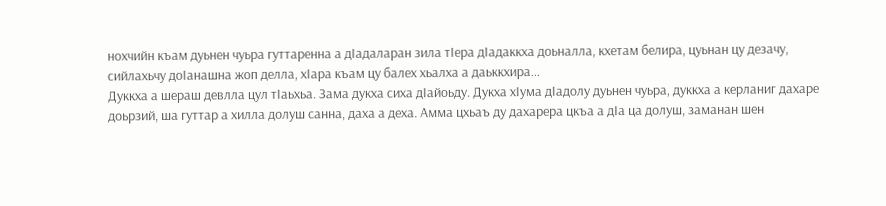нохчийн къам дуьнен чуьра гуттаренна а дIадаларан зила тIера дIадаккха доьналла, кхетам белира, цуьнан цу дезачу, сийлахьчу доIанашна жоп делла, хIара къам цу балех хьалха а даьккхира…
Дуккха а шераш девлла цул тIаьхьа. Зама дукха сиха дIайоьду. Дукха хIума дIадолу дуьнен чуьра, дуккха а керланиг дахаре доьрзий, ша гуттар а хилла долуш санна, даха а деха. Амма цхьаъ ду дахарера цкъа а дIа ца долуш, заманан шен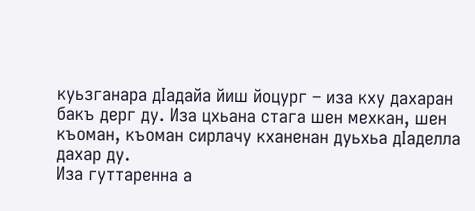куьзганара дIадайа йиш йоцург – иза кху дахаран бакъ дерг ду. Иза цхьана стага шен мехкан, шен къоман, къоман сирлачу кханенан дуьхьа дIаделла дахар ду.
Иза гуттаренна а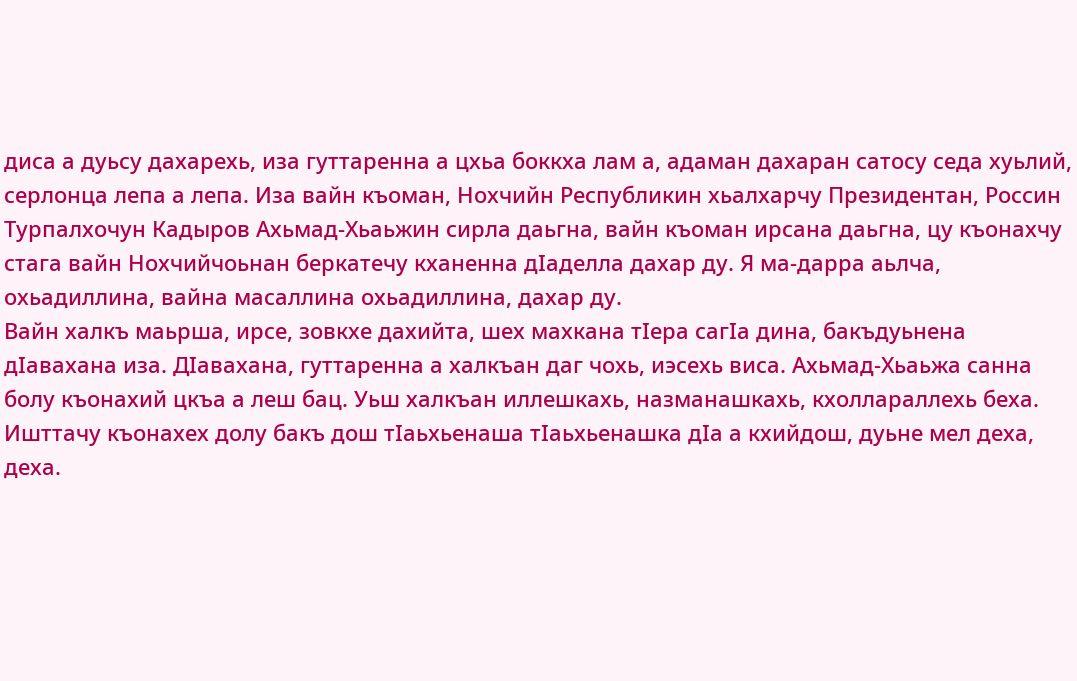диса а дуьсу дахарехь, иза гуттаренна а цхьа боккха лам а, адаман дахаран сатосу седа хуьлий, серлонца лепа а лепа. Иза вайн къоман, Нохчийн Республикин хьалхарчу Президентан, Россин Турпалхочун Кадыров Ахьмад-Хьаьжин сирла даьгна, вайн къоман ирсана даьгна, цу къонахчу стага вайн Нохчийчоьнан беркатечу кханенна дIаделла дахар ду. Я ма-дарра аьлча, охьадиллина, вайна масаллина охьадиллина, дахар ду.
Вайн халкъ маьрша, ирсе, зовкхе дахийта, шех махкана тIера сагIа дина, бакъдуьнена дIавахана иза. ДIавахана, гуттаренна а халкъан даг чохь, иэсехь виса. Ахьмад-Хьаьжа санна болу къонахий цкъа а леш бац. Уьш халкъан иллешкахь, назманашкахь, кхоллараллехь беха. Ишттачу къонахех долу бакъ дош тIаьхьенаша тIаьхьенашка дIа а кхийдош, дуьне мел деха, деха.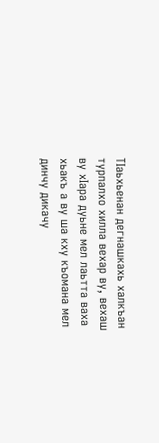ТIаьхьенан дегнашкахь халкъан турпалхо хилла вехар ву, вехаш ву хIара дуьне мел лаьтта ваха хьакъ а ву ша кху къомана мел динчу дикачу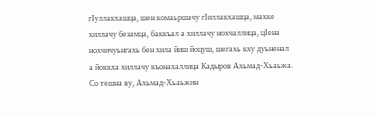гIуллакхашца, шен комаьршачу гIиллакхашца, махке хиллачу безамца, баккъал а хиллачу нохчаллица, цIена нохчичуьнгахь бен хила йиш йоцуш, шегахь кху дуьненал а йоккха хиллачу къонахаллица Кадыров Ахьмад-Хьаьжа.
Со тешна ву, Ахьмад-Хьаьжин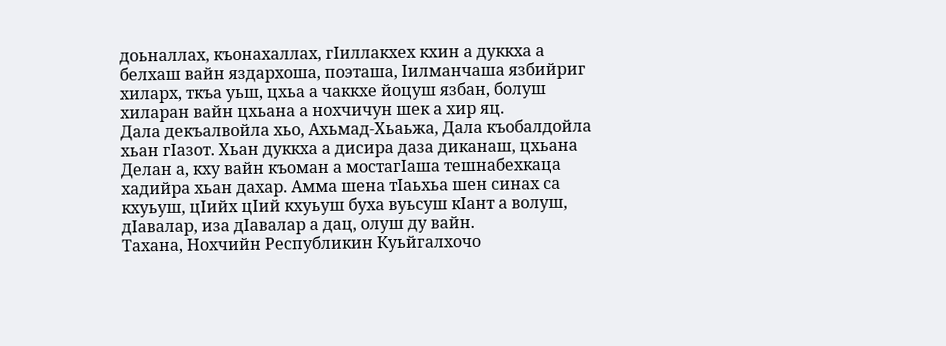доьналлах, къонахаллах, гIиллакхех кхин а дуккха а белхаш вайн яздархоша, поэташа, Iилманчаша язбийриг хиларх, ткъа уьш, цхьа а чаккхе йоцуш язбан, болуш хиларан вайн цхьана а нохчичун шек а хир яц.
Дала декъалвойла хьо, Ахьмад-Хьаьжа, Дала къобалдойла хьан гIазот. Хьан дуккха а дисира даза диканаш, цхьана Делан а, кху вайн къоман а мостагIаша тешнабехкаца хадийра хьан дахар. Амма шена тIаьхьа шен синах са кхуьуш, цIийх цIий кхуьуш буха вуьсуш кIант а волуш, дIавалар, иза дIавалар а дац, олуш ду вайн.
Тахана, Нохчийн Республикин Куьйгалхочо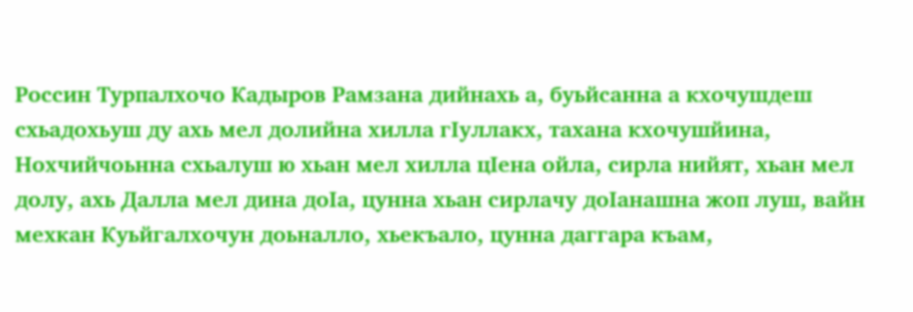Россин Турпалхочо Кадыров Рамзана дийнахь а, буьйсанна а кхочушдеш схьадохьуш ду ахь мел долийна хилла гIуллакх, тахана кхочушйина, Нохчийчоьнна схьалуш ю хьан мел хилла цIена ойла, сирла нийят, хьан мел долу, ахь Далла мел дина доIа, цунна хьан сирлачу доIанашна жоп луш, вайн мехкан Куьйгалхочун доьналло, хьекъало, цунна даггара къам,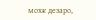мохк дезаро,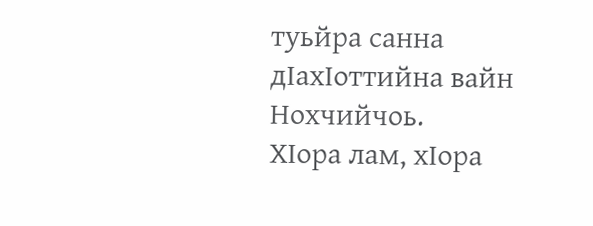туьйра санна дIахIоттийна вайн Нохчийчоь.
ХIора лам, хIора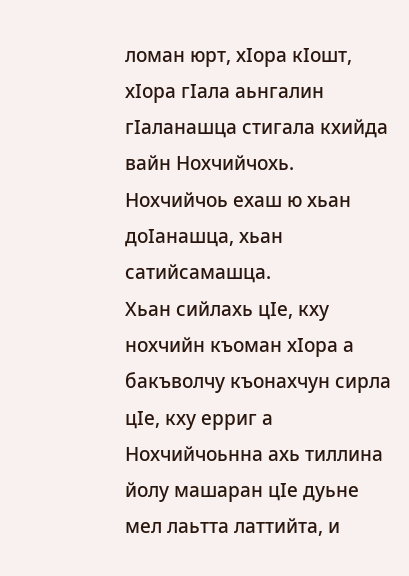ломан юрт, хIора кIошт, хIора гIала аьнгалин гIаланашца стигала кхийда вайн Нохчийчохь. Нохчийчоь ехаш ю хьан доIанашца, хьан сатийсамашца.
Хьан сийлахь цIе, кху нохчийн къоман хIора а бакъволчу къонахчун сирла цIе, кху ерриг а Нохчийчоьнна ахь тиллина йолу машаран цIе дуьне мел лаьтта латтийта, и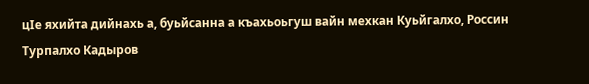цIе яхийта дийнахь а, буьйсанна а къахьоьгуш вайн мехкан Куьйгалхо, Россин Турпалхо Кадыров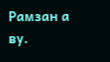Рамзан а ву.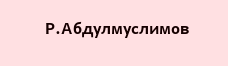Р.Абдулмуслимов